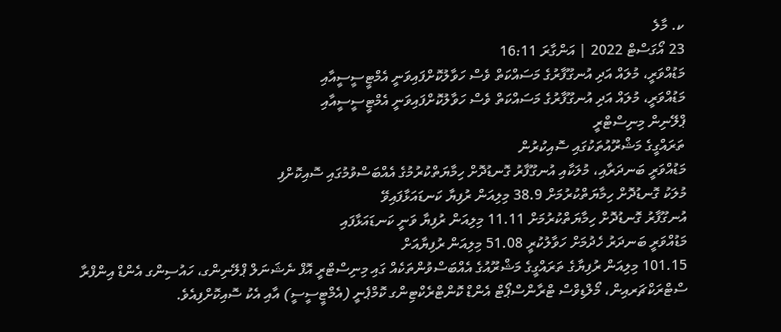ކ. މާލެ
23 އޯގަސްޓް 2022 | އަންގާރަ 16:11
މަޑުއްވަރީ، މުލައް އަދި އުނގޫފާރުގެ މަސައްކަތް ވެސް ހަވާލުކޮށްފައިވަނީ އެމްޓީސީސީއާއި
މަޑުއްވަރީ، މުލައް އަދި އުނގޫފާރުގެ މަސައްކަތް ވެސް ހަވާލުކޮށްފައިވަނީ އެމްޓީސީސީއާއި
ޕްލޭނިން މިނިސްޓްރީ
ތަރައްގީގެ މަޝްރޫއުތަކުގައި ސޮއިކުރުން
މަޑުއްވަރީ ބަނދަރާއި، މުލަކާއި އުނގޫފާރު ގޮނޑުދޮށް ހިމާޔަތްކުރުމުގެ އެއްބަސްވުމުގައި ސޮއިކޮށްފި
މުލަކު ގޮނޑުދޮށް ހިމާޔަތްކުރުމަށް 38.9 މިލިއަން ރުފިޔާ ކަނޑައަޅާފައިވޭ
އުނގޫފާރު ގޮނޑުދޮށް ހިމާޔަތްކުރުމަށް 11.11 މިލިއަން ރުފިޔާ ވަނީ ކަނޑައަޅާފައި
މަޑުއްވަރީ ބަނދަރު ހެދުމަށް ހަވާލުކުރީ 51.08 މިލިއަން ރުފިޔާއަށް
101.15 މިލިއަން ރުފިޔާގެ ތަރައްގީގެ މަޝްރޫއުގެ އެއްބަސްވުންތަކެއް ގައި މިނިސްޓްރީ އޮފް ނެޝަނަލް ޕްލޭނިންގ، ހައުސިންގ އެންޑް އިންފްރާ ސްޓްރަކްޗަރއިން، މޯލްޑިވްސް ޓްރާންސްޕޯޓް އެންޑް ކޮންޓްރެކްޓިންގ ކޮމްޕެނީ (އެމްޓީސީސީ) އާއި އެކު ސޮއިކޮށްފިއެވެ.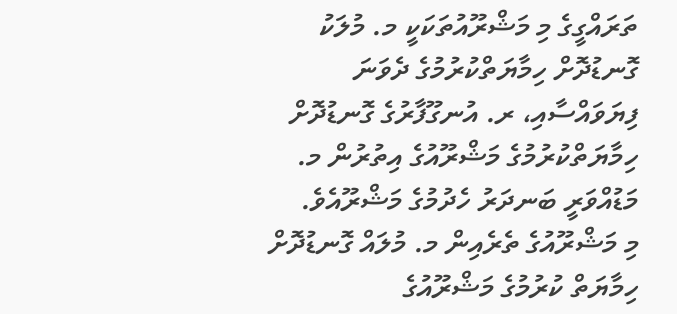ތަރައްގީގެ މި މަޝްރޫއުތަކަކީ މ. މުލަކު ގޮނޑުދޮށް ހިމާޔަތްކުރުމުގެ ދެވަނަ ފިޔަވައްސާއި، ރ. އުނގޫފާރުގެ ގޮނޑުދޮށް ހިމާޔަތްކުރުމުގެ މަޝްރޫއުގެ އިތުރުން މ. މަޑުއްވަރީ ބަނދަރު ހެދުމުގެ މަޝްރޫއެވެ.
މި މަޝްރޫއުގެ ތެރެއިން މ. މުލައް ގޮނޑުދޮށް ހިމާޔަތް ކުރުމުގެ މަޝްރޫއުގެ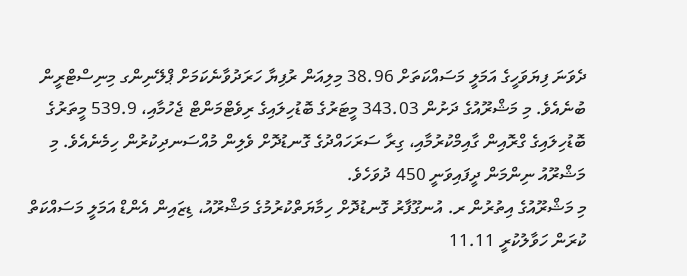ދެވަނަ ފިޔަވަހީގެ އަމަލީ މަސައްކަތަށް 38.96 މިލިއަން ރުފިޔާ ހަރަދުވާނެކަމަށް ޕްލޭނިންގ މިނިސްޓްރީން ބުނެއެވެ. މި މަޝްރޫއުގެ ދަށުން 343.03 މީޓަރުގެ ބޮޑުހިލައިގެ ރިވެޓްމަންޓް ޖެހުމާއި، 539.9 މީތަރުގެ ބޮޑުހިލައިގެ ގްރޮއިން ގާއިމްކުރުމާއި، ގިރާ ސަރަހައްދުގެ ގޮނޑުދޮށް ވެލިން މުއްސަނދިކުރުން ހިމެނެއެވެ. މި މަޝްރޫއު ނިންމަން ދީފައިވަނީ 450 ދުވަހެވެ.
މި މަޝްރޫއުގެ އިތުރުން ރ. އުނގޫފާރު ގޮނޑުދޮށް ހިމާޔަތްކުރުމުގެ މަޝްރޫއު، ޑިޒައިން އެންޑް އަމަލީ މަސައްކަތް ކުރަން ހަވާލުކުރީ 11.11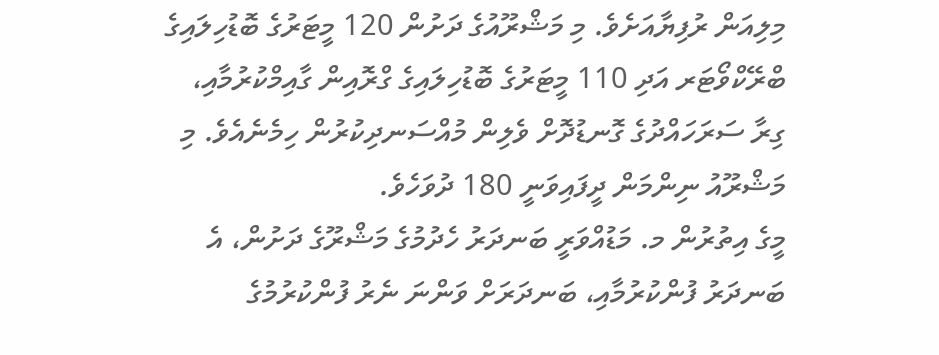މިލިއަން ރުފިޔާއަށެވެ. މި މަޝްރޫއުގެ ދަށުން 120 މީޓަރުގެ ބޮޑުހިލައިގެ ބްރޭކްވޯޓަރ އަދި 110 މީޓަރުގެ ބޮޑުހިލައިގެ ގްރޮއިން ގާއިމްކުރުމާއި، ގިރާ ސަރަހައްދުގެ ގޮނޑުދޮށް ވެލިން މުއްސަނދިކުރުން ހިމެނެއެވެ. މި މަޝްރޫއު ނިންމަން ދީފައިވަނީ 180 ދުވަހެވެ.
މީގެ އިތުރުން މ. މަޑުއްވަރީ ބަނދަރު ހެދުމުގެ މަޝްރޫގެ ދަށުން، އެ ބަނދަރު ފުންކުރުމާއި، ބަނދަރަށް ވަންނަ ނެރު ފުންކުރުމުގެ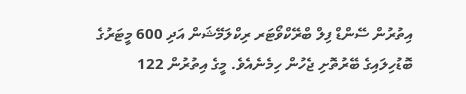އިތުރުން ސޭންޑް ފިލް ބްރޭކްވޯޓަރ ރިކްލަމޭޝަން އަދި 600 މީޓަރުގެ ބޮޑުހިލައިގެ ބޭރުތޮށި ޖެހުން ހިމެނެއެވެ. މީގެ އިތުރުން 122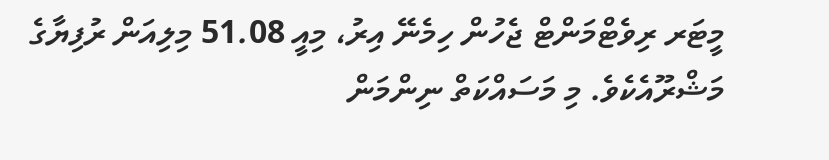މީޓަރ ރިވެޓްމަންޓް ޖެހުން ހިމެނޭ އިރު، މިއީ 51.08 މިލިއަން ރުފިޔާގެ މަޝްރޫއެކެވެ. މި މަސައްކަތް ނިންމަން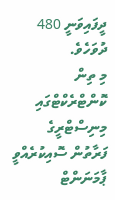ދީފައިވަނީ 480 ދުވަހެވެ.
މި ތިން ކޮންޓްރެކްޓްގައި މިނިސްޓްރީގެ ފަރާތުން ސޮއިކުރެއްވީ ޕާމަނަންޓް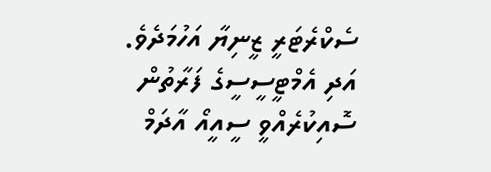ސެކްރެޓަރީ ޒީނިޔާ އަހުމަދެވެ. އަދި އެމްޓީސީސީގެ ފަރާތުން ސޮއިކުރެއްވީ ސީއީއޯ އާދަމް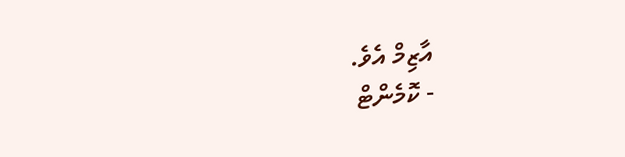އާޒިމް އެވެ.
- ކޮމެންޓް